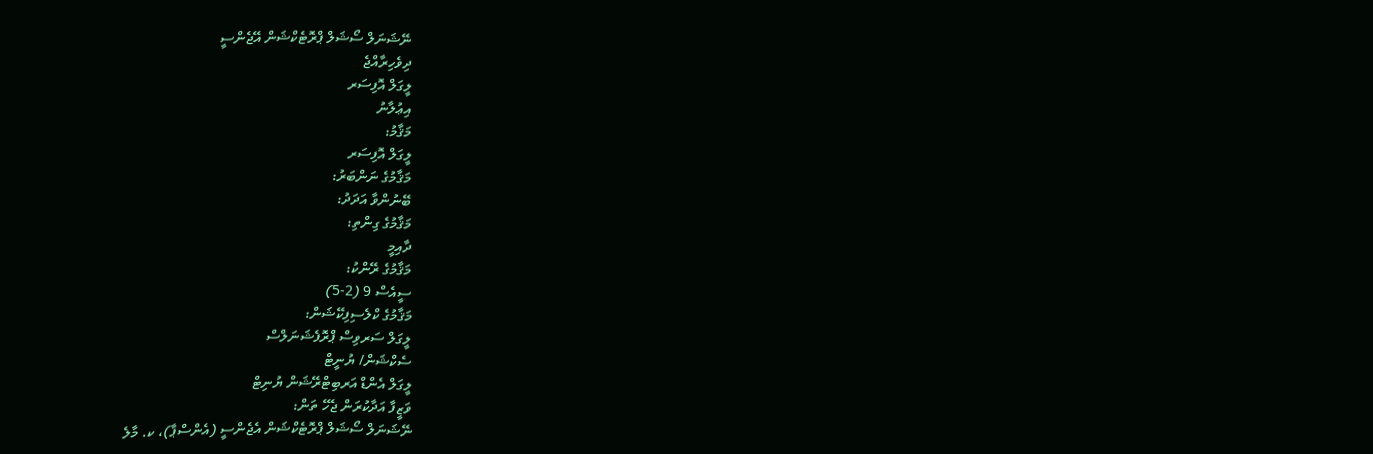ނޭޝަނަލް ސޯޝަލް ޕްރޮޓެކްޝަން އޭޖެންސީ
ދިވެހިރާއްޖެ
ލީގަލް އޮފިސަރ
އިޢުލާނު
މަޤާމު:
ލީގަލް އޮފިސަރ
މަޤާމުގެ ނަންބަރު:
ބޭނުންވާ އަދަދު:
މަޤާމުގެ ގިންތި:
ދާއިމީ
މަޤާމުގެ ރޭންކު:
ސީއެސް 9 (2-5)
މަޤާމުގެ ކްލެސިފިކޭޝަން:
ލީގަލް ސަރވިސް ޕްރޮފެޝަނަލްސް
ސެކްޝަން/ ޔުނީޓް
ލީގަލް އެންޑް އަރބިޓްރޭޝަން ޔުނިޓް
ވަޒީފާ އަދާކުރަން ޖެހޭ ތަން:
ނޭޝަނަލް ސޯޝަލް ޕްރޮޓެކްޝަން އެޖެންސީ (އެންސްޕާ)، ކ. މާލެ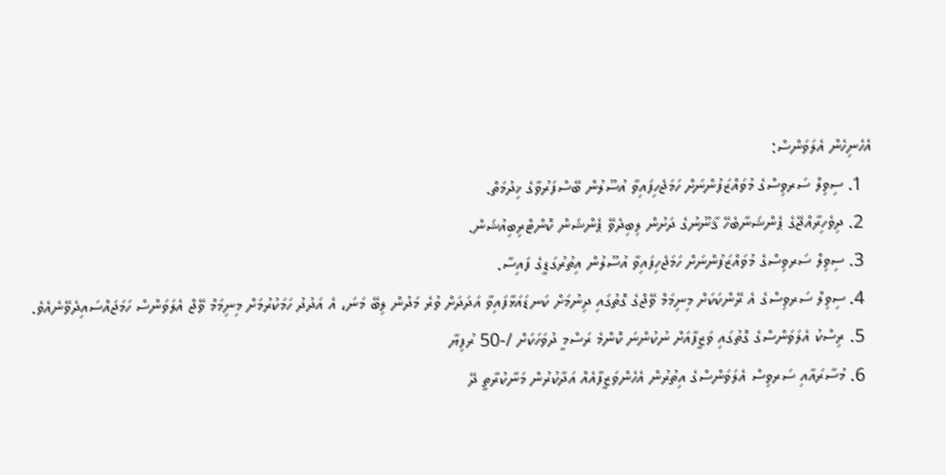އެހެނިހެން އެލަވަންސް:
  1. ސިވިލް ސަރވިސްގެ މުވައްޒަފުންނަށް ހަމަޖެހިފައިވާ އުސޫލުން ބޭސްފަރުވާގެ ޚިދުމަތް.
  2. ދިވެހިރާއްޖޭގެ ޕެންޝަނާބެހޭ ޤާނޫނުގެ ދަށުން ލިބިދެވޭ ޕެންޝަން ކޮންޓްރިބިއުޝަން.
  3. ސިވިލް ސަރވިސްގެ މުވައްޒަފުންނަށް ހަމަޖެހިފައިވާ އުސޫލުން އިތުރުގަޑީގެ ފައިސާ.
  4. ސިވިލް ސަރވިސްގެ އެ ރޭންކަކަށް މިނިމަމް ވޭޖްގެ ގޮތުގައި ދިނުމަށް ކަނޑައަޅާފައިވާ އަދަދަށް ވުރެ މަދުން ލިބޭ މަނަ، އެ އަދުދު ހަމަކުރުމަށް މިނިމަމް ވޭޖް އެލަވަންސް ހަމަޖައްސައިދެވޭނެއެވެ.
  5. ރިސްކު އެލަވަންސްގެ ގޮތުގައި ވަޒީފާއަށް ނުކުންނަ ކޮންމެ ރަސްމީ ދުވަހަކަށް /-50 ރުފިޔާ
  6. މުސާރައާއި ސަރވިސް އެލަވަންސްގެ އިތުރުން އެހެންވަޒީފާއެއް އަދާކުރުން މަނާކުރާތީ ދޭ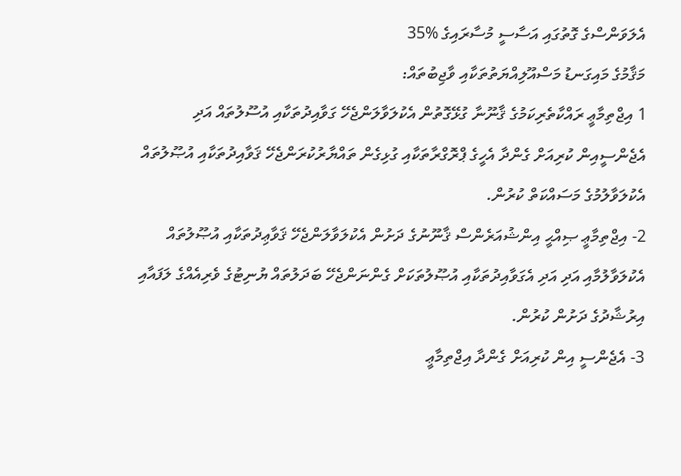އެލަވަންސްގެ ގޮތުގައި އަސާސީ މުސާރައިގެ %35
މަޤާމުގެ މައިގަނޑު މަސްއޫލިއްޔަތުތަކާއި ވާޖިބުތައް:
1 އިޖްތިމާޢީ ރައްކާތެރިކަމުގެ ޤާނޫނާ ގުޅޭގޮތުން އެކުލަވާލަންޖެހޭ ގަވާއިދުތަކާއި އުސޫލުތައް އަދި އެޖެންސީއިން ކުރިއަށް ގެންދާ އެހީގެ ޕްރޮގްރާތަކާއި ގުޅިގެން ތައްޔާރުކުރަންޖެހޭ ޤަވާއިދުތަކާއި އުޞޫލުތައް އެކުލަވާލުމުގެ މަސައްކަތް ކުރުން.
2- އިޖްތިމާޢީ ޞިއްޙީ އިންޝުއަރެންސް ޤާނޫނުގެ ދަށުން އެކުލަވާލަންޖެހޭ ޤަވާޢިދުތަކާއި އުޞޫލުތައް އެކުލަވާލުމާއި އަދި އަދި އެގަވާއިދުތަކާއި އުޞޫލުތަކަށް ގެންނަންޖެހޭ ބަދަލުތައް ޔުނިޓުގެ ވެރިއެއްގެ ލަފައާއި އިރުޝާދުގެ ދަށުން ކުރުން.
3- އެޖެންސީ އިން ކުރިއަށް ގެންދާ އިޖްތިމާޢީ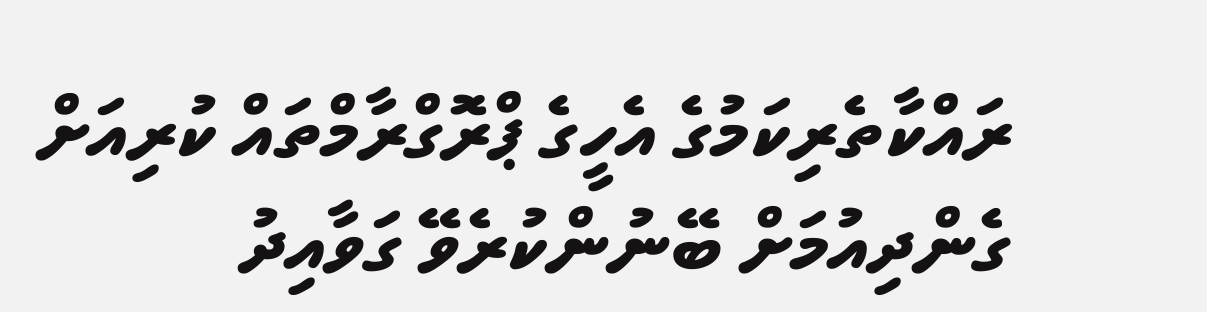ރައްކާތެރިކަމުގެ އެހީގެ ޕްރޮގްރާމްތައް ކުރިއަށް ގެންދިއުމަށް ބޭނުންކުރެވޭ ގަވާއިދު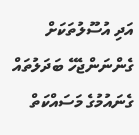އަދި އުސޫލުތަކަށް ގެންނަންޖެހޭ ބަދަލުތައް ގެނައުމުގެ މަސައްކަތް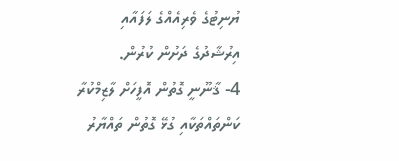ޔުނިޓުގެ ވެރިއެއްގެ ލަފައާއި އިރުޝާދުގެ ދަށުން ކުރުން.
4- ޤާނޫނީ ގޮތުން އޮފީހަށް ލާޒިމްކުރާ ކަންތައްތަކާއި ގުޅޭ ގޮތުން ތައްޔާރު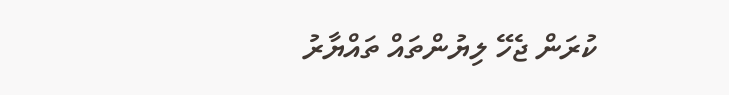ކުރަން ޖެހޭ ލިޔުންތައް ތައްޔާރު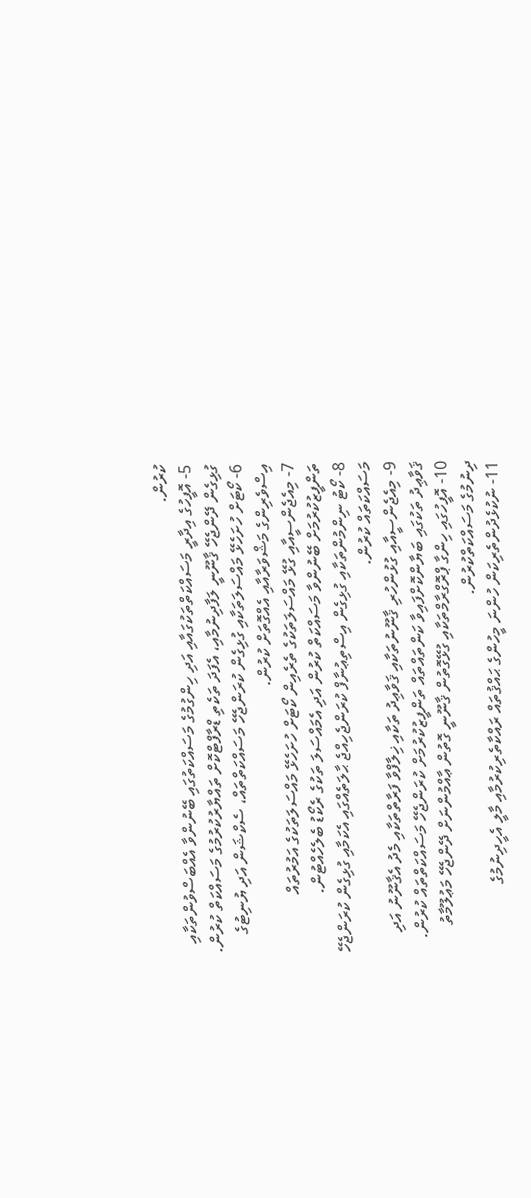ކުރުން.
5- އޮފީހުގެ އިދާރީ މަސައްކަތްތަކުގައާއި އަދި ހިންގުމުގެ މަސައްކަތުގައި ބޭނުންވާ އެއްބަސްވުންތަކާއި ގުޅިގެން ދޭންޖެހޭ ޤާނޫނީ ލަފާދިނުމާއި، އެފަދަ ތަކެތި ޑްރާފްޓްކޮށް ތައްޔާރުކުރުމުގެ މަސައްކަތް ކުރުން.
6- ކޯޓަށް ހުށަހެޅޭ މައްސަލަތަކާއި ގުޅިގެން ކުރަންޖެހޭ މަސައްކަތްތައް، ސެކްޝަން އަދި ޔުނިޓުގެ އިސްވެރިންގެ މަޝްވަރާއާއި އެއްގޮތަށް ކުރުން.
7- މިއެޖެންސީއާއި ގުޅޭ މައްސަލަތަކުގެ ތެރެއިން ކޯޓަށް ހުށަހެޅޭ މައްސަލަތަކުގެ އަމުރުތައް ތަންފީޒުކުރުމަށް ބޭނުންވާ މަސައްކަތް ކުރުން އަދި އެމައްސަލަ ތަކުގެ ރެކޯޑު ބެލެހެއްޓުން.
8- ކޯޓު ނިންމުންތަކާއި ގުޅިގެން އިސްތިޢުނާފް ކުރަންޖެހިއްޖެ ޙާލަތެއްގައި އެކަމާއި ގުޅިގެން ކުރަންޖެހޭ މަސައްކަތައް ކުރުން.
9- މިއެޖެންސީއާއި ގުޅުންހުރި ޤާނޫނުތަކާއި ޤަވާޢިދު ތަކާއި ޚިލާފްވާ ފަރާތްތަކާއި މެދު އެޤާނޫނު އަދި ޤަވާޢިދު ތަކުގައި ބަޔާންކޮށްފައިވާ ކަންތައްތައް ތަންފީޒުކުރުމަށް ކުރަންޖެހޭ މަސައްކަތްތައް ކުރުން.
10- އޮފީހުގައި ހިންގާ ޕްރޮގްރާމްތަކާއި ގުޅޭގޮތުން ޤާނޫނީ ގޮތުން ޢާއްމުންނަށް ދޭންޖެހޭ މަޢުލޫމާތު ދިނުމުގެ މަސައްކަތްކުރުން.
11- ނުކުޅެދުންތެރިކަން ހުންނަ މީހުންގެ ޙައްޤުތައް ރައްކާތެރިކުރުމާއި މާލީ އެހީދިނުމުގެ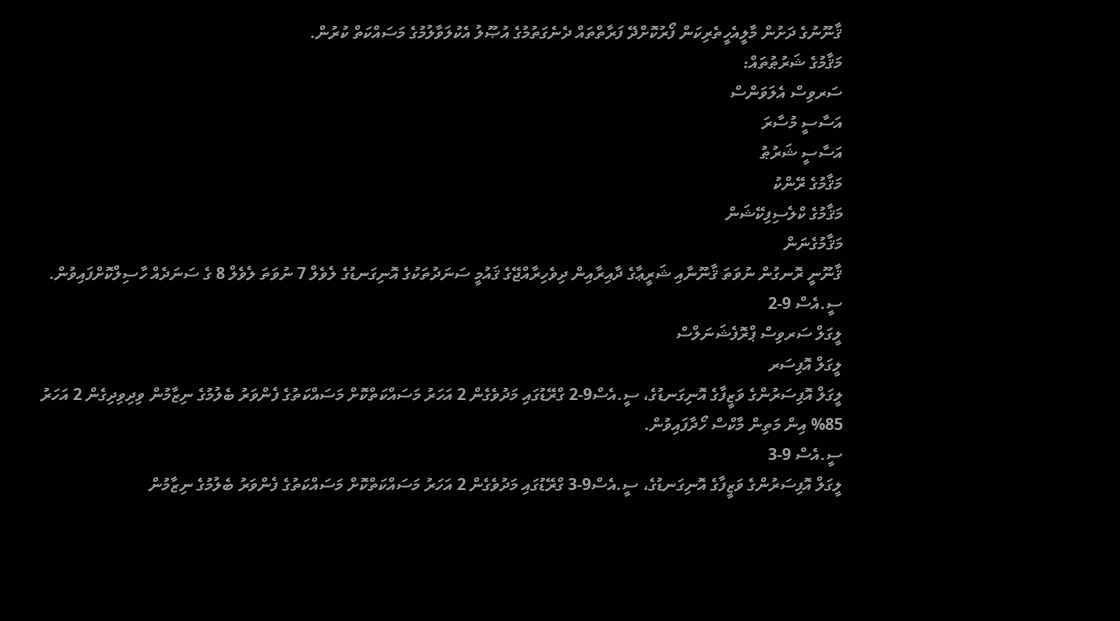ޤާނޫނުގެ ދަށުން މާލީއެހީތެރިކަން ފޯރުކޮށްދޭ ފަރާތްތައް ދެނެގަތުމުގެ އުޞޫލު އެކުލަވާލުމުގެ މަސައްކަތް ކުރުން.
މަޤާމުގެ ޝަރުޠުތައް:
ސަރވިސް އެލަވަންސް
އަސާސީ މުސާރަ
އަސާސީ ޝަރުޠު
މަޤާމުގެ ރޭންކު
މަޤާމުގެ ކްލެސިފިކޭޝަން
މަޤާމުގެނަން
ޤާނޫނީ ރޮނގުން ނުވަތަ ޤާނޫނާއި ޝަރީޢާގެ ދާއިރާއިން ދިވެހިރާއްޖޭގެ ޤައުމީ ސަނަދުތަކުގެ އޮނިގަނޑުގެ ލެވެލް 7 ނުވަތަ ލެވެލް 8 ގެ ސަނަދެއް ހާސިލްކޮށްފައިވުން.
ސީ.އެސް 9-2
ލީގަލް ސަރވިސް ޕްރޮފެޝަނަލްސް
ލީގަލް އޮފިސަރ
ލީގަލް އޮފިސަރުންގެ ވަޒީފާގެ އޮނިގަނޑުގެ، ސީ.އެސް9-2 ގްރޭޑުގައި މަދުވެގެން 2 އަހަރު މަސައްކަތްކޮށް މަސައްކަތުގެ ފެންވަރު ބެލުމުގެ ނިޒާމުން ވިދިވިދިގެން 2 އަހަރު 85% އިން މަތިން މާކްސް ހޯދާފައިވުން.
ސީ.އެސް 9-3
ލީގަލް އޮފިސަރުންގެ ވަޒީފާގެ އޮނިގަނޑުގެ، ސީ.އެސް9-3 ގްރޭޑުގައި މަދުވެގެން 2 އަހަރު މަސައްކަތްކޮށް މަސައްކަތުގެ ފެންވަރު ބެލުމުގެ ނިޒާމުން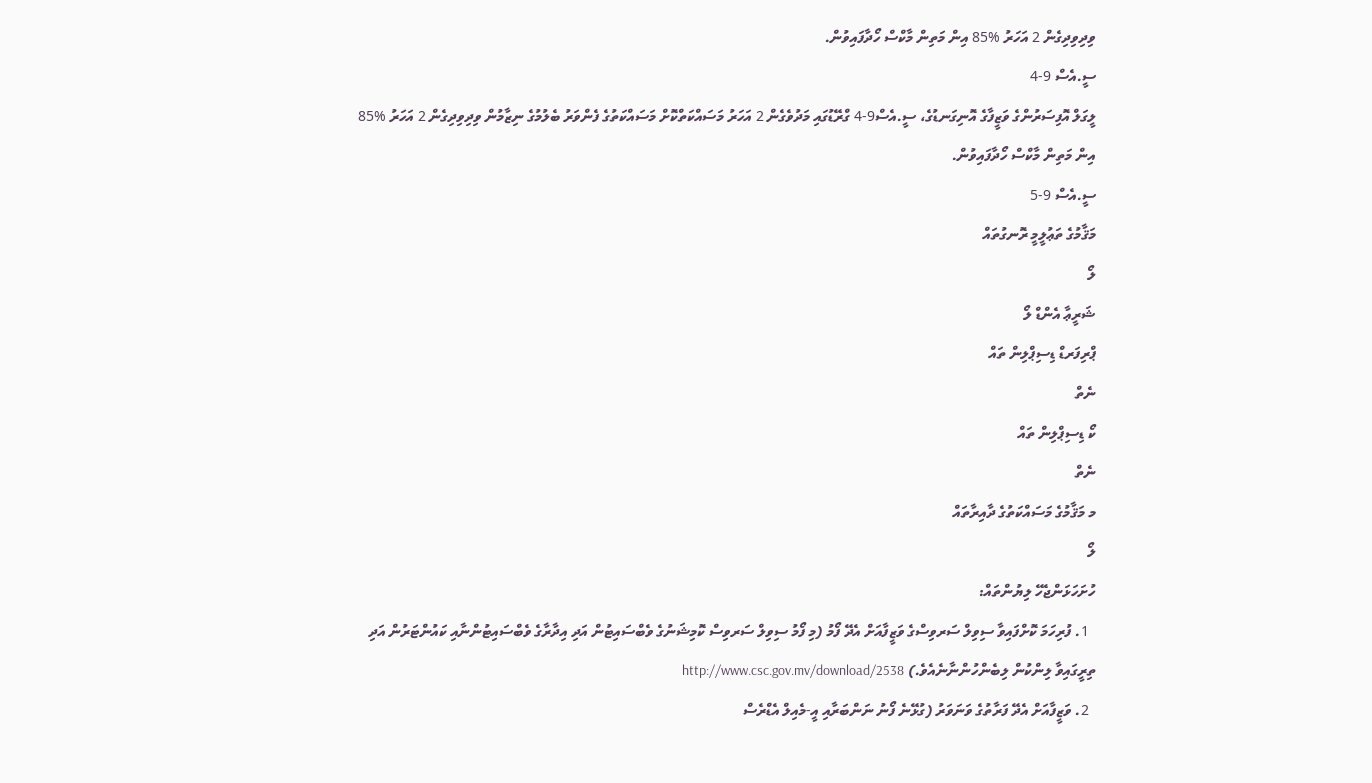ވިދިވިދިގެން 2 އަހަރު %85 އިން މަތިން މާކްސް ހޯދާފައިވުން.
ސީ.އެސް 9-4
ލީގަލް އޮފިސަރުންގެ ވަޒީފާގެ އޮނިގަނޑުގެ، ސީ.އެސް9-4 ގްރޭޑުގައި މަދުވެގެން 2 އަހަރު މަސައްކަތްކޮށް މަސައްކަތުގެ ފެންވަރު ބެލުމުގެ ނިޒާމުން ވިދިވިދިގެން 2 އަހަރު %85 އިން މަތިން މާކްސް ހޯދާފައިވުން.
ސީ.އެސް 9-5
މަޤާމުގެ ތަޢުލީމީ ރޮނގުތައް
ލޯ
ޝަރީޢާ އެންޑް ލޯ
ޕްރިފަރޑް ޑިސިޕްލިން ތައް
ނެތް
ކޯ ޑިސިޕްލިން ތައް
ނެތް
މ މަޤާމުގެ މަސައްކަތުގެ ދާއިރާތައް
ލޯ
ހުށަހަޅަންޖެހޭ ލިޔުންތައް:
  1. ފުރިހަމަ ކޮށްފައިވާ ސިވިލް ސަރވިސްގެ ވަޒީފާއަށް އެދޭ ފޯމު (މި ފޯމު ސިވިލް ސަރވިސް ކޮމިޝަނުގެ ވެބްސައިޓުން އަދި އިދާރާގެ ވެބްސައިޓުންނާއި ކައުންޓަރުން އަދި ތިރީގައިވާ ލިންކުން ލިބެންހުންނާނެއެވެ.) http://www.csc.gov.mv/download/2538
  2. ވަޒީފާއަށް އެދޭ ފަރާތުގެ ވަނަވަރު (ގުޅޭނެ ފޯނު ނަންބަރާއި އީ-މެއިލް އެޑްރެސް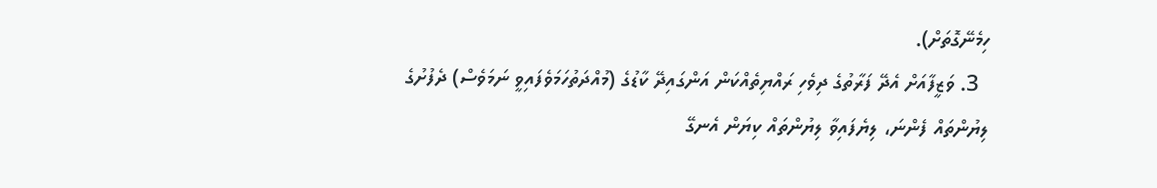ހިމެނޭގޮތަށް).
  3. ވަޒީފާއަށް އެދޭ ފަރާތުގެ ދިވެހި ރައްޔިތެއްކަން އަންގައިދޭ ކާޑުގެ (މުއްދަތުހަމަވެފައިވީ ނަމަވެސް) ދެފުށުގެ ލިޔުންތައް ފެންނަ، ލިޔެފައިވާ ލިޔުންތައް ކިޔަން އެނގޭ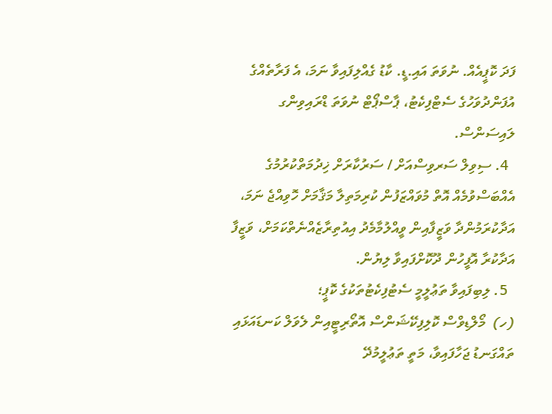ފަދަ ކޮޕީއެއް. ނުވަތަ އައި.ޑީ. ކާޑު ގެއްލިފައިވާ ނަމަ، އެ ފަރާތެއްގެ އުފަންދުވަހުގެ ސެޓްފިކެޓު، ޕާސްޕޯޓް ނުވަތަ ޑްރައިވިންގ ލައިސަންސް.
  4. ސިވިލް ސަރވިސްއަށް / ސަރުކާރަށް ޚިދުމަތްކުރުމުގެ އެއްބަސްވުމެއް އޮތް މުވައްޒަފުން ކުރިމަތިލާ މަޤާމަށް ހޮވިއްޖެ ނަމަ، އަދާކުރަމުންދާ ވަޒީފާއިން ވީއްލުމާމެދު އިއުތިރާޒެއްނެތްކަމަށް، ވަޒީފާ އަދާކުރާ އޮފީހުން ދޫކޮށްފައިވާ ލިޔުން.
  5. ލިބިފައިވާ ތަޢުލީމީ ސެޓުފިކެޓުތަކުގެ ކޮޕީ؛
(ހ)  މޯލްޑިވްސް ކޮލިފިކޭޝަންސް އޮތޯރިޓީއިން ލެވަލް ކަނޑައަޅައި ތައްގަނޑު ޖަހާފައިވާ، މަތީ ތަޢުލީމުދޭ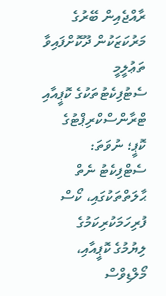ރާއްޖެއިން ބޭރުގެ މަރުކަޒަކުން ދޫކޮށްފައިވާ ތަޢުލީމީ ސެޓުފިކެޓުތަކުގެ ކޮޕީއާއި ޓްރާންސްކްރިޕްޓުގެ ކޮޕީ؛ ނުވަތަ: ސެޓްފިކެޓު ނެތް ޙާލަތްތަކުގައި، ކޯސް ފުރިހަމަކުރިކަމުގެ ލިޔުމުގެ ކޮޕީއާއި، މޯލްޑިވްސް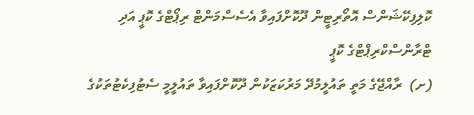ކޮލިފިކޭޝަންސް އޮތޯރިޓީން ދޫކޮށްފައިވާ އެސެސްމަންޓް ރިޕޯޓްގެ ކޮޕީ އަދި ޓްރާންސްކްރިޕްޓްގެ ކޮޕީ
(ށ)  ރާއްޖޭގެ މަތީ ތައުލީމުދޭ މަރުކަޒަކުން ދޫކޮށްފައިވާ ތައުލީމީ ސެޓުފިކެޓުތަކުގެ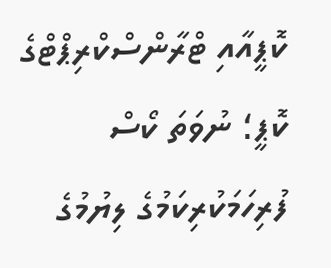ކޮޕީއާއި ޓްރާންސްކްރިޕްޓްގެ ކޮޕީ؛ ނުވަތަ ކޯސް ފުރިހަމަކުރިކަމުގެ ލިޔުމުގެ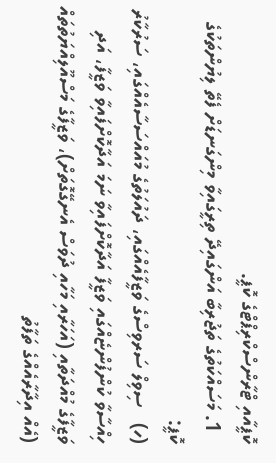ކޮޕީއާއި ޓްރާންސްކްރިޕްޓްގެ ކޮޕީ.
  1. މަސައްކަތުގެ ތަޖުރިބާ އަންގައިދޭ ތިރީގައިވާ މިންގަނޑަށް ފެތޭ ލިޔުންތަކުގެ ކޮޕީ:
(ހ)   ސިވިލް ސަރވިސްގެ ވަޒީފާއެއްގައި، ދައުލަތުގެ މުއައްސަސާއެއްގައި، ސަރުކާރު ހިއްސާވާ ކުންފުންޏެއްގައި ވަޒީފާ އަދާކޮށްފައިވާ ނަމަ އަދާކޮށްފައިވާ ވަޒީފާ، އަދި ވަޒީފާގެ މުއްދަތާއި (އަހަރާއި މަހާއި ދުވަސް އެނގޭގޮތަށް)، ވަޒީފާގެ މަސްއޫލިއްޔަތުތައް (އެއް އިދާރާއެއްގެ ތަފާތު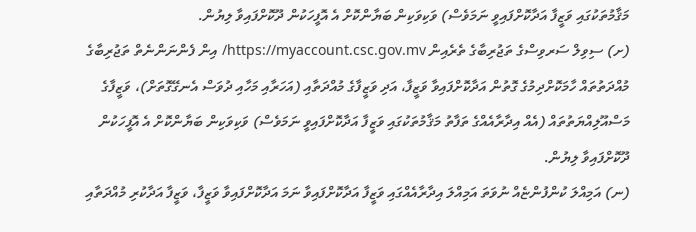މަޤާމުތަކުގައި ވަޒީފާ އަދާކޮށްފައިވީ ނަމަވެސް) ވަކިވަކިން ބަޔާންކޮށް އެ އޮފީހަކުން ދޫކޮށްފައިވާ ލިޔުން.
(ށ) ސިވިލް ސަރވިސްގެ ތަޖުރިބާގެ ތެރެއިން https://myaccount.csc.gov.mv/ އިން ފެންނަންނެތް ތަޖުރިބާގެ މުއްދަތުތައް ހާމަކޮށްދިމުގެ ގޮތުން އަދާކޮށްފައިވާ ވަޒީފާ، އަދި ވަޒީފާގެ މުއްދަތާއި (އަހަރާއި މަހާއި ދުވަސް އެނގޭގޮތަށް)، ވަޒީފާގެ މަސްއޫލިއްޔަތުތައް (އެއް އިދާރާއެއްގެ ތަފާތު މަޤާމުތަކުގައި ވަޒީފާ އަދާކޮށްފައިވީ ނަމަވެސް) ވަކިވަކިން ބަޔާންކޮށް އެ އޮފީހަކުން ދޫކޮށްފައިވާ ލިޔުން.
(ނ) އަމިއްލަ ކުންފުންޏެއް ނުވަތަ އަމިއްލަ އިދާރާއެއްގައި ވަޒީފާ އަދާކޮށްފައިވާ ނަމަ އަދާކޮށްފައިވާ ވަޒީފާ، ވަޒީފާ އަދާކުރި މުއްދަތާއި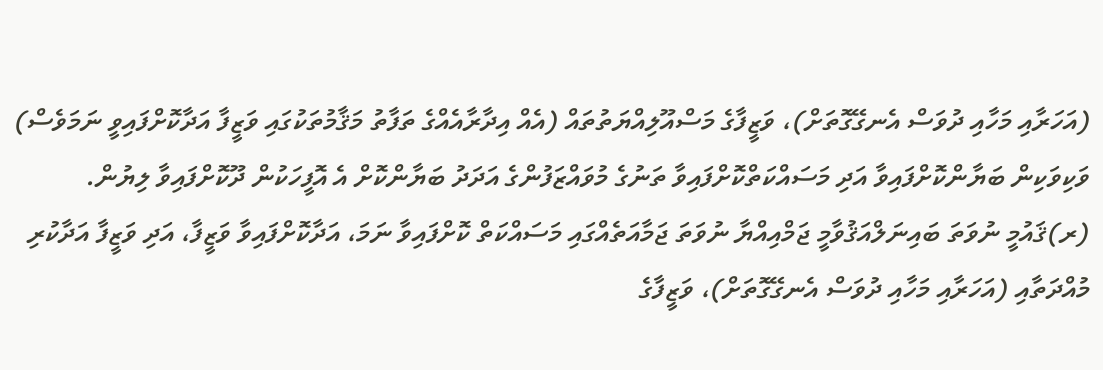(އަހަރާއި މަހާއި ދުވަސް އެނގޭގޮތަށް)، ވަޒީފާގެ މަސްއޫލިއްޔަތުތައް (އެއް އިދާރާއެއްގެ ތަފާތު މަޤާމުތަކުގައި ވަޒީފާ އަދާކޮށްފައިވީ ނަމަވެސް) ވަކިވަކިން ބަޔާންކޮށްފައިވާ އަދި މަސައްކަތްކޮށްފައިވާ ތަނުގެ މުވައްޒަފުންގެ އަދަދު ބަޔާންކޮށް އެ އޮފީހަކުން ދޫކޮށްފައިވާ ލިޔުން.
(ރ)ޤައުމީ ނުވަތަ ބައިނަލްއަޤުވާމީ ޖަމްއިއްޔާ ނުވަތަ ޖަމާއަތެއްގައި މަސައްކަތް ކޮށްފައިވާ ނަމަ، އަދާކޮށްފައިވާ ވަޒީފާ، އަދި ވަޒީފާ އަދާކުރި މުއްދަތާއި (އަހަރާއި މަހާއި ދުވަސް އެނގޭގޮތަށް)، ވަޒީފާގެ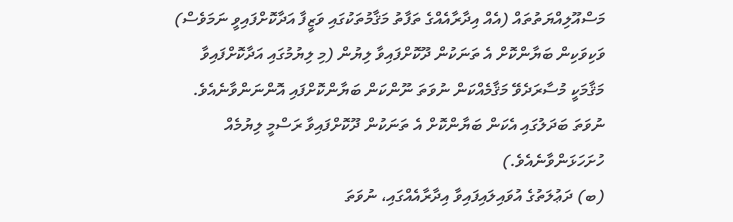މަސްއޫލިއްޔަތުތައް (އެއް އިދާރާއެއްގެ ތަފާތު މަޤާމުތަކުގައި ވަޒީފާ އަދާކޮށްފައިވީ ނަމަވެސް) ވަކިވަކިން ބަޔާންކޮށް އެ ތަނަކުން ދޫކޮށްފައިވާ ލިޔުން (މި ލިޔުމުގައި އަދާކޮށްފައިވާ މަޤާމަކީ މުސާރަދެވޭ މަޤާމެއްކަން ނުވަތަ ނޫންކަން ބަޔާންކޮށްފައި އޮންނަންވާނެއެވެ. ނުވަތަ ބަދަލުގައި އެކަން ބަޔާންކޮށް އެ ތަނަކުން ދޫކޮށްފައިވާ ރަސްމީ ލިޔުމެއް ހުށަހަޅަންވާނެއެވެ.)
(ބ) ދަޢުލަތުގެ އުވައިލައިފައިވާ އިދާރާއެއްގައި، ނުވަތަ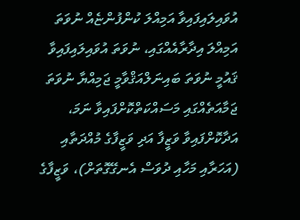އުވައިލައިފައިވާ އަމިއްލަ ކުންފުންޏެއް ނުވަތަ އަމިއްލަ އިދާރާއެއްގައި، ނުވަތަ އުވައިލައިފައިވާ ޤައުމީ ނުވަތަ ބައިނަލްއަޤްވާމީ ޖަމިއްޔާ ނުވަތަ ޖަމާއަތެއްގައި މަސައްކަތްކޮށްފައިވާ ނަމަ، އަދާކޮށްފައިވާ ވަޒީފާ އަދި ވަޒީފާގެ މުއްދަތާއި (އަހަރާއި މަހާއި ދުވަސް އެނގޭގޮތަށް)، ވަޒީފާގެ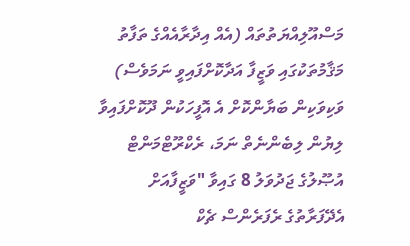މަސްއޫލިއްޔަތުތައް (އެއް އިދާރާއެއްގެ ތަފާތު މަޤާމުތަކުގައި ވަޒީފާ އަދާކޮށްފައިވީ ނަމަވެސް) ވަކިވަކިން ބަޔާންކޮށް އެ އޮފީހަކުން ދޫކޮށްފައިވާ ލިޔުން ލިބެންނެތް ނަމަ، ރެކްރޫޓްމަންޓް އުޞޫލުގެ ޖަދުވަލު 8 ގައިވާ "ވަޒީފާއަށް އެދޭފަރާތުގެ ރެފަރެންސް ޗެކް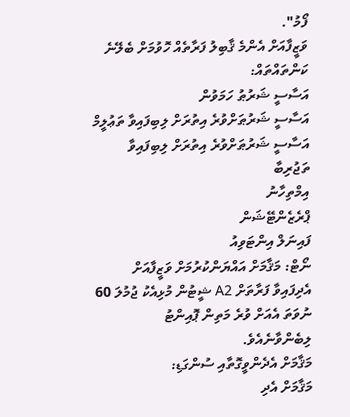ފޯމު".
ވަޒީފާއަށް އެންމެ ޤާބިލު ފަރާތެއް ހޮވުމަށް ބެލޭނެ ކަންތައްތައް:
އަސާސީ ޝަރުޠު ހަމަވުން
އަސާސީ ޝަރުޠަށްވުރެ އިތުރަށް ލިބިފައިވާ ތަޢުލީމް
އަސާސީ ޝަރުޠަށްވުރެ އިތުރަށް ލިބިފައިވާ ތަޖުރިބާ
އިމްތިހާނު
ޕްރެޒެންޓޭޝަން
ފައިނަލް އިންޓަވިއު
ނޯޓް: މަޤާމަށް އައްޔަންކުރުމަށް ވަޒީފާއަށް އެދިފައިވާ ފަރާތަށް A2 ޝީޓުން މުޅިއެކު ޖުމުލަ 60 ނުވަތަ އެއަށް ވުރެ މަތިން ޕޮއިންޓު ލިބެންވާނެއެވެ.
މަޤާމަށް އެދެންވީގޮތާއި ސުންގަޑި:
މަޤާމަށް އެދި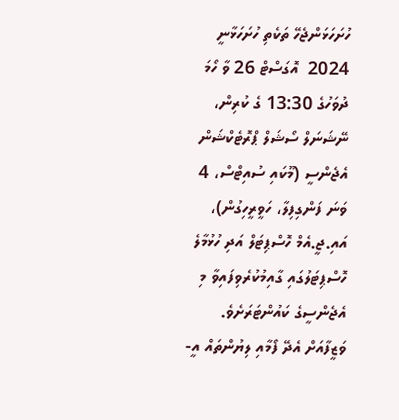ހުށަހަޅަންޖެހޭ ތަކެތި ހުށަހަޅާނީ 2024  އޮގަސްޓް 26 ވާ ހޯމަ ދުވަހުގެ 13:30 ގެ ކުރިން، ނޭޝަނަލް ސޯޝަލް ޕްރޮޓެކްޝަން އެޖެންސީ (މޫކައި ސުއިޓްސް، 4 ވަނަ ފަންގިފިލާ، ހަވީރީހިގުން)، އައި.ޖީ.އެމް ހޮސްޕިޓަލް އަދި ހުޅުމާލެ ހޮސްޕިޓަލުގައި ގާއިމުކުރެވިފައިވާ މި އެޖެންސީގެ ކައުންޓަރަށެވެ. ވަޒީފާއަށް އެދޭ ފޯމާއި ލިޔުންތައް އީ-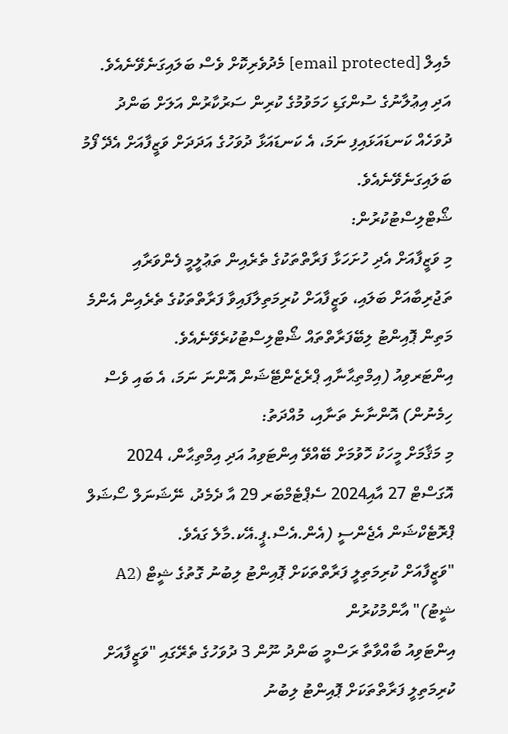މެއިލް [email protected] މެދުވެރިކޮށް ވެސް ބަލައިގަނެވޭނެއެވެ.
އަދި އިޢުލާނުގެ ސުންގަޑި ހަމަވުމުގެ ކުރިން ސަރުކާރުން އަލަށް ބަންދު ދުވަހެއް ކަނޑައަޅައިފި ނަމަ، އެ ކަނޑައަޅާ ދުވަހުގެ އަދަދަށް ވަޒީފާއަށް އެދޭ ފޯމު ބަލައިގަނެވޭނެއެވެ.
ޝޯޓްލިސްޓުކުރުން:
މި ވަޒީފާއަށް އެދި ހުށަހަޅާ ފަރާތްތަކުގެ ތެރެއިން ތަޢުލީމީ ފެންވަރާއި ތަޖުރިބާއަށް ބަލައި، ވަޒީފާއަށް ކުރިމަތިލާފައިވާ ފަރާތްތަކުގެ ތެރެއިން އެންމެ މަތިން ޕޮއިންޓު ލިބޭފަރާތްތައް ޝޯޓްލިސްޓުކުރެވޭނެއެވެ.
އިންޓަރވިއު (އިމްތިޙާނާއި ޕްރެޒެންޓޭޝަން އޮންނަ ނަމަ، އެ ބައި ވެސް ހިމެނުން) އޮންނާނެ ތަނާއި، މުއްދަތު:
މި މަޤާމަށް މީހަކު ހޮވުމަށް ބޭއްވޭ އިންޓަވިއު އަދި އިމްތިޙާން، 2024 އޮގަސްޓް 27 އާއި2024 ސެޕްޓެމްބަރ 29 އާ ދެމެދު، ނޭޝަނަލް ސޯޝަލް ޕްރޮޓެކްޝަން އެޖެންސީ (އެން.އެސް.ޕީ.އޭކ.މާލެ ގައެވެ.
"ވަޒީފާއަށް ކުރިމަތިލީ ފަރާތްތަކަށް ޕޮއިންޓު ލިބުނު ގޮތުގެ ޝީޓް (A2 ޝީޓު)" އާންމުކުރުން
އިންޓަވިއު ބާއްވާތާ ރަސްމީ ބަންދު ނޫން 3 ދުވަހުގެ ތެރޭގައި "ވަޒީފާއަށް ކުރިމަތިލީ ފަރާތްތަކަށް ޕޮއިންޓު ލިބުނު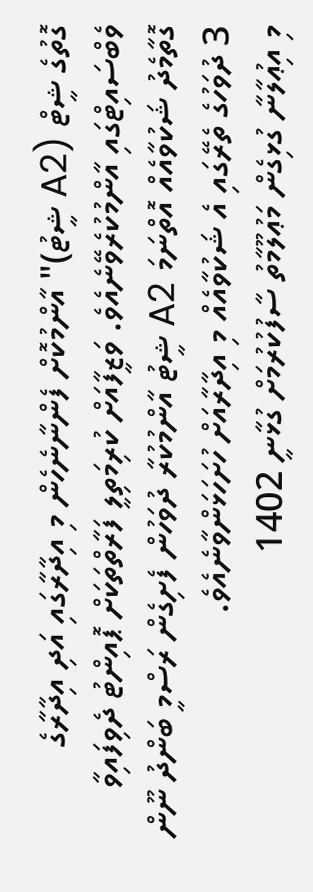ގޮތުގެ ޝީޓް (A2 ޝީޓު)" އާންމުކޮށް ފެންނާނެހެން މި އިދާރާގައި އަދި އިދާރާގެ ވެބްސައިޓްގައި އާންމުކުރެވޭނެއެވެ. ވަޒީފާއަށް ކުރިމަތިލީ ފަރާތްތަކަށް ޕޮއިންޓު ދެވިފައިވާ ގޮތާމެދު ޝަކުވާއެއް އޮތްނަމަ A2 ޝީޓު އާންމުކުރާ ދުވަހުން ފެށިގެން ރަސްމީ ބަންދު ނޫން 3 ދުވަހުގެ ތެރޭގައި އެ ޝަކުވާއެއް މި އިދާރާއަށް ހުށަހަޅަންވާނެއެވެ.
މި އިޢުލާނާ ގުޅިގެން މަޢުލޫމާތު ސާފުކުރުމަށް ގުޅާނީ 1402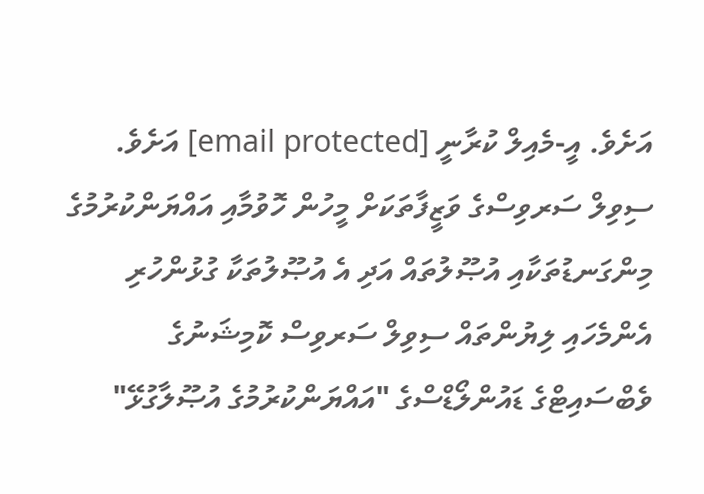އަށެވެ. އީ-މެއިލް ކުރާނީ [email protected] އަށެވެ.
ސިވިލް ސަރވިސްގެ ވަޒީފާތަކަށް މީހުން ހޮވުމާއި އައްޔަންކުރުމުގެ މިންގަނޑުތަކާއި އުޞޫލުތައް އަދި އެ އުޞޫލުތަކާ ގުޅުންހުރި އެންމެހައި ލިޔުންތައް ސިވިލް ސަރވިސް ކޮމިޝަނުގެ ވެބްސައިޓްގެ ޑައުންލޯޑްސްގެ "އައްޔަންކުރުމުގެ އުޞޫލާގުޅޭ"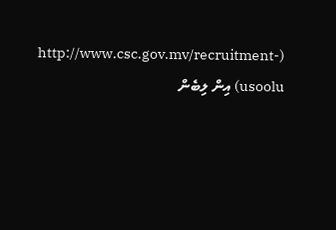(http://www.csc.gov.mv/recruitment-usoolu) އިން ލިބެން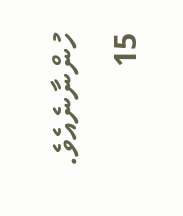ހުންނާނެއެވެ.
15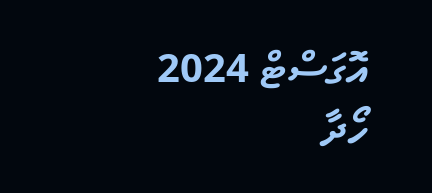އޮގަސްޓް 2024
ހޯދާ